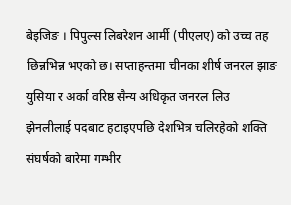बेइजिङ । पिपुल्स लिबरेशन आर्मी (पीएलए) को उच्च तह छिन्नभिन्न भएको छ। सप्ताहन्तमा चीनका शीर्ष जनरल झाङ युसिया र अर्का वरिष्ठ सैन्य अधिकृत जनरल लिउ झेनलीलाई पदबाट हटाइएपछि देशभित्र चलिरहेको शक्ति संघर्षको बारेमा गम्भीर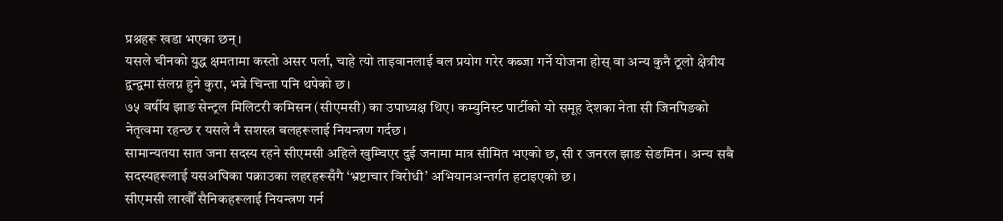प्रश्नहरू खडा भएका छन्।
यसले चीनको युद्ध क्षमतामा कस्तो असर पर्ला, चाहे त्यो ताइवानलाई बल प्रयोग गरेर कब्जा गर्ने योजना होस् वा अन्य कुनै ठूलो क्षेत्रीय द्वन्द्वमा संलग्न हुने कुरा, भन्ने चिन्ता पनि थपेको छ।
७५ वर्षीय झाङ सेन्ट्रल मिलिटरी कमिसन (सीएमसी) का उपाध्यक्ष थिए। कम्युनिस्ट पार्टीको यो समूह देशका नेता सी जिनपिङको नेतृत्वमा रहन्छ र यसले नै सशस्त्र बलहरूलाई नियन्त्रण गर्दछ।
सामान्यतया सात जना सदस्य रहने सीएमसी अहिले खुम्चिएर दुई जनामा मात्र सीमित भएको छ, सी र जनरल झाङ सेङमिन। अन्य सबै सदस्यहरूलाई यसअघिका पक्राउका लहरहरूसँगै ‘भ्रष्टाचार विरोधी’ अभियानअन्तर्गत हटाइएको छ।
सीएमसी लाखौँ सैनिकहरूलाई नियन्त्रण गर्न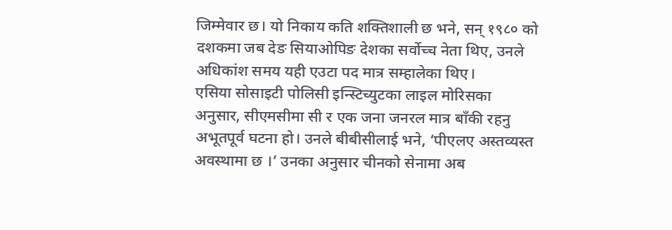जिम्मेवार छ। यो निकाय कति शक्तिशाली छ भने, सन् १९८० को दशकमा जब देङ सियाओपिङ देशका सर्वोच्च नेता थिए, उनले अधिकांश समय यही एउटा पद मात्र सम्हालेका थिए।
एसिया सोसाइटी पोलिसी इन्स्टिच्युटका लाइल मोरिसका अनुसार, सीएमसीमा सी र एक जना जनरल मात्र बाँकी रहनु अभूतपूर्व घटना हो। उनले बीबीसीलाई भने, ‘पीएलए अस्तव्यस्त अवस्थामा छ ।’ उनका अनुसार चीनको सेनामा अब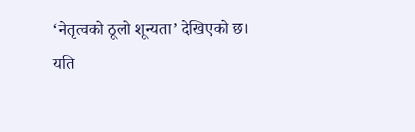‘नेतृत्वको ठूलो शून्यता’ देखिएको छ।
यति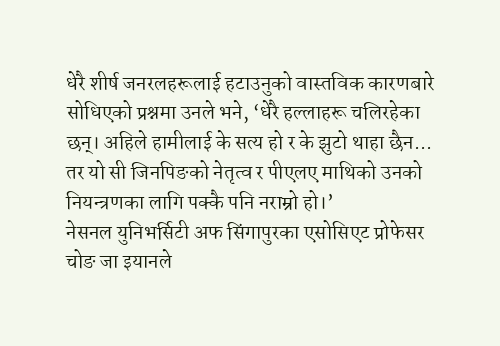धेरै शीर्ष जनरलहरूलाई हटाउनुको वास्तविक कारणबारे सोधिएको प्रश्नमा उनले भने, ‘धेरै हल्लाहरू चलिरहेका छन्। अहिले हामीलाई के सत्य हो र के झुटो थाहा छैन... तर यो सी जिनपिङको नेतृत्व र पीएलए माथिको उनको नियन्त्रणका लागि पक्कै पनि नराम्रो हो।’
नेसनल युनिभर्सिटी अफ सिंगापुरका एसोसिएट प्रोफेसर चोङ जा इयानले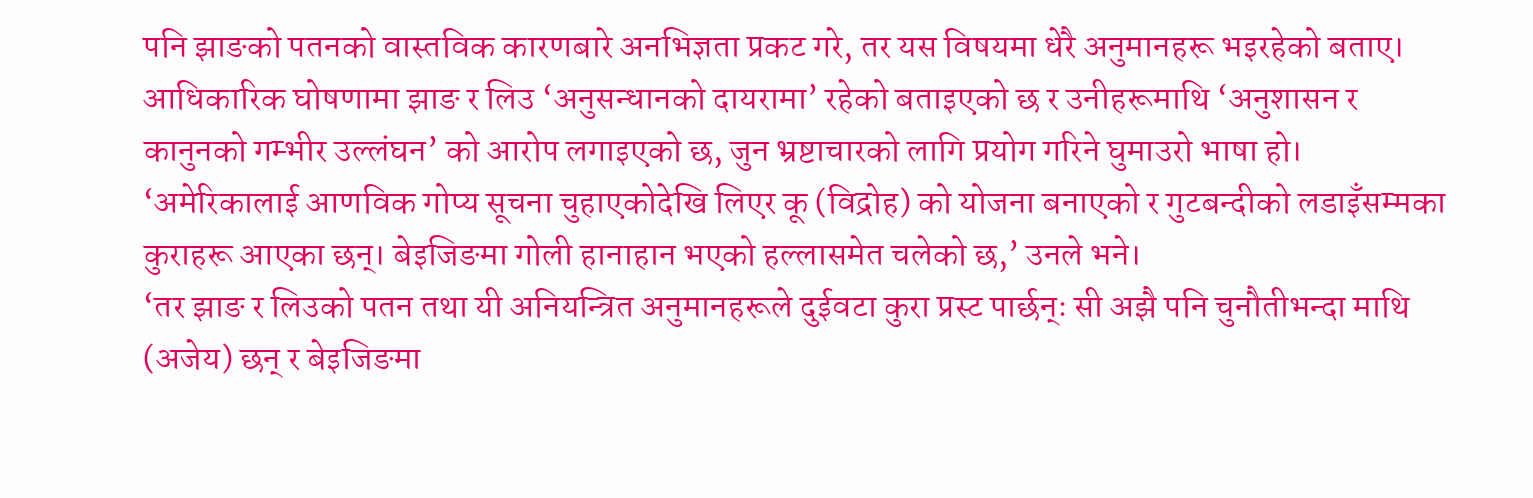पनि झाङको पतनको वास्तविक कारणबारे अनभिज्ञता प्रकट गरे, तर यस विषयमा धेरै अनुमानहरू भइरहेको बताए।
आधिकारिक घोषणामा झाङ र लिउ ‘अनुसन्धानको दायरामा’ रहेको बताइएको छ र उनीहरूमाथि ‘अनुशासन र कानुनको गम्भीर उल्लंघन’ को आरोप लगाइएको छ, जुन भ्रष्टाचारको लागि प्रयोग गरिने घुमाउरो भाषा हो।
‘अमेरिकालाई आणविक गोप्य सूचना चुहाएकोदेखि लिएर कू (विद्रोह) को योजना बनाएको र गुटबन्दीको लडाइँसम्मका कुराहरू आएका छन्। बेइजिङमा गोली हानाहान भएको हल्लासमेत चलेको छ,’ उनले भने।
‘तर झाङ र लिउको पतन तथा यी अनियन्त्रित अनुमानहरूले दुईवटा कुरा प्रस्ट पार्छन्ः सी अझै पनि चुनौतीभन्दा माथि (अजेय) छन् र बेइजिङमा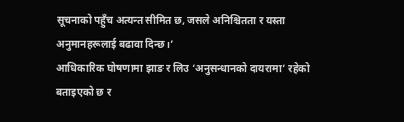सूचनाको पहुँच अत्यन्त सीमित छ, जसले अनिश्चितता र यस्ता अनुमानहरूलाई बढावा दिन्छ।’
आधिकारिक घोषणामा झाङ र लिउ ‘अनुसन्धानको दायरामा’ रहेको बताइएको छ र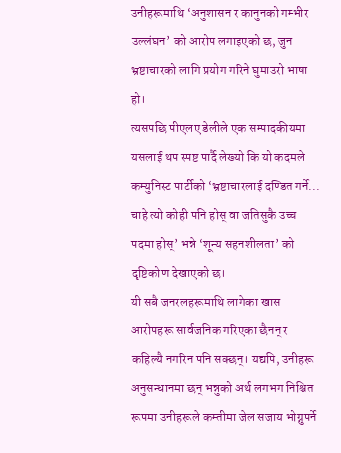उनीहरूमाथि ‘अनुशासन र कानुनको गम्भीर उल्लंघन’ को आरोप लगाइएको छ, जुन भ्रष्टाचारको लागि प्रयोग गरिने घुमाउरो भाषा हो।
त्यसपछि पीएलए डेलीले एक सम्पादकीयमा यसलाई थप स्पष्ट पार्दै लेख्यो कि यो कदमले कम्युनिस्ट पार्टीको ‘भ्रष्टाचारलाई दण्डित गर्ने... चाहे त्यो कोही पनि होस् वा जतिसुकै उच्च पदमा होस्’ भन्ने ‘शून्य सहनशीलता’ को दृष्टिकोण देखाएको छ।
यी सबै जनरलहरूमाथि लागेका खास आरोपहरू सार्वजनिक गरिएका छैनन् र कहिल्यै नगरिन पनि सक्छन्। यद्यपि, उनीहरू अनुसन्धानमा छन् भन्नुको अर्थ लगभग निश्चित रूपमा उनीहरूले कम्तीमा जेल सजाय भोग्नुपर्ने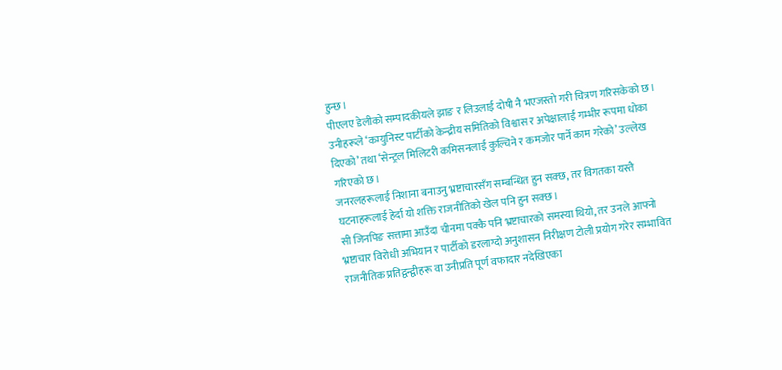हुन्छ।
पीएलए डेलीको सम्पादकीयले झाङ र लिउलाई दोषी नै भएजस्तो गरी चित्रण गरिसकेको छ। उनीहरूले ‘कम्युनिस्ट पार्टीको केन्द्रीय समितिको विश्वास र अपेक्षालाई गम्भीर रूपमा धोका दिएको’ तथा ‘सेन्ट्रल मिलिटरी कमिसनलाई कुल्चिने र कमजोर पार्ने काम गरेको’ उल्लेख गरिएको छ।
जनरलहरूलाई निशाना बनाउनु भ्रष्टाचारसँग सम्बन्धित हुन सक्छ, तर विगतका यस्तै घटनाहरूलाई हेर्दा यो शक्ति राजनीतिको खेल पनि हुन सक्छ।
सी जिनपिङ सत्तामा आउँदा चीनमा पक्कै पनि भ्रष्टाचारको समस्या थियो, तर उनले आफ्नो भ्रष्टाचार विरोधी अभियान र पार्टीको डरलाग्दो अनुशासन निरीक्षण टोली प्रयोग गरेर सम्भावित राजनीतिक प्रतिद्वन्द्वीहरू वा उनीप्रति पूर्ण वफादार नदेखिएका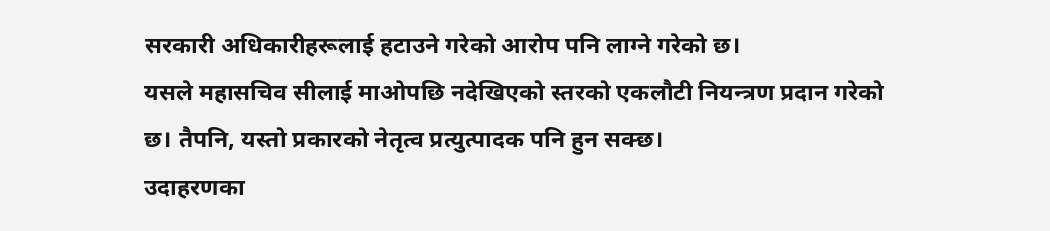सरकारी अधिकारीहरूलाई हटाउने गरेको आरोप पनि लाग्ने गरेको छ।
यसले महासचिव सीलाई माओपछि नदेखिएको स्तरको एकलौटी नियन्त्रण प्रदान गरेको छ। तैपनि, यस्तो प्रकारको नेतृत्व प्रत्युत्पादक पनि हुन सक्छ।
उदाहरणका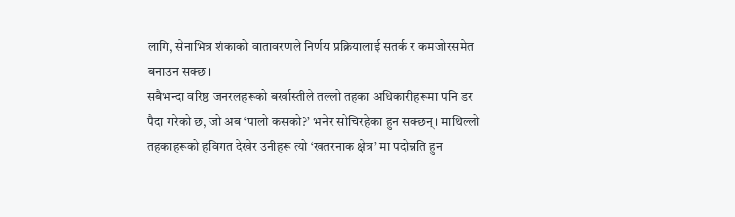लागि, सेनाभित्र शंकाको वातावरणले निर्णय प्रक्रियालाई सतर्क र कमजोरसमेत बनाउन सक्छ।
सबैभन्दा वरिष्ठ जनरलहरूको बर्खास्तीले तल्लो तहका अधिकारीहरूमा पनि डर पैदा गरेको छ, जो अब ‘पालो कसको?’ भनेर सोचिरहेका हुन सक्छन्। माथिल्लो तहकाहरूको हविगत देखेर उनीहरू त्यो ‘खतरनाक क्षेत्र’ मा पदोन्नति हुन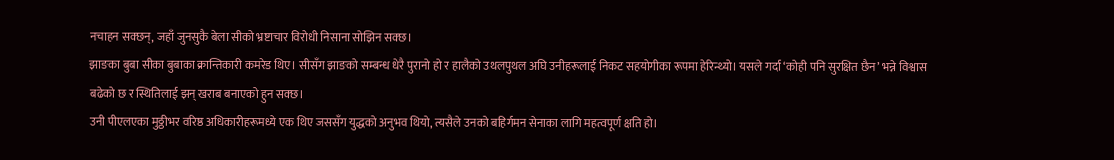नचाहन सक्छन्, जहाँ जुनसुकै बेला सीको भ्रष्टाचार विरोधी निसाना सोझिन सक्छ।
झाङका बुबा सीका बुबाका क्रान्तिकारी कमरेड थिए। सीसँग झाङको सम्बन्ध धेरै पुरानो हो र हालैको उथलपुथल अघि उनीहरूलाई निकट सहयोगीका रूपमा हेरिन्थ्यो। यसले गर्दा ‘कोही पनि सुरक्षित छैन’ भन्ने विश्वास बढेको छ र स्थितिलाई झन् खराब बनाएको हुन सक्छ।
उनी पीएलएका मुठ्ठीभर वरिष्ठ अधिकारीहरूमध्ये एक थिए जससँग युद्धको अनुभव थियो, त्यसैले उनको बहिर्गमन सेनाका लागि महत्वपूर्ण क्षति हो।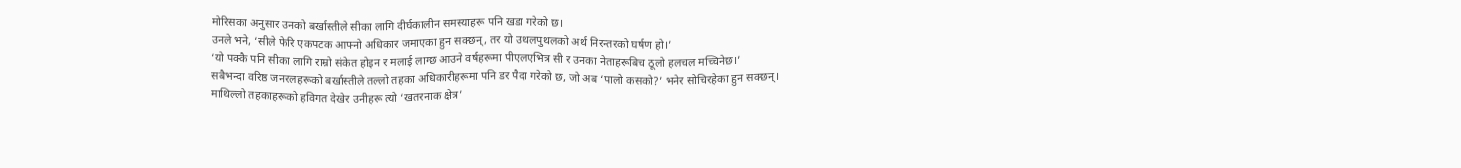मोरिसका अनुसार उनको बर्खास्तीले सीका लागि दीर्घकालीन समस्याहरू पनि खडा गरेको छ।
उनले भने, ‘सीले फेरि एकपटक आफ्नो अधिकार जमाएका हुन सक्छन्, तर यो उथलपुथलको अर्थ निरन्तरको घर्षण हो।’
‘यो पक्कै पनि सीका लागि राम्रो संकेत होइन र मलाई लाग्छ आउने वर्षहरूमा पीएलएभित्र सी र उनका नेताहरूबिच ठूलो हलचल मच्चिनेछ।’
सबैभन्दा वरिष्ठ जनरलहरूको बर्खास्तीले तल्लो तहका अधिकारीहरूमा पनि डर पैदा गरेको छ, जो अब ‘पालो कसको?’ भनेर सोचिरहेका हुन सक्छन्।
माथिल्लो तहकाहरूको हविगत देखेर उनीहरू त्यो ‘खतरनाक क्षेत्र’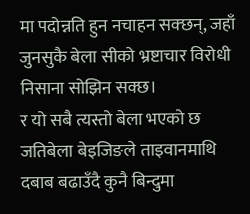मा पदोन्नति हुन नचाहन सक्छन्, जहाँ जुनसुकै बेला सीको भ्रष्टाचार विरोधी निसाना सोझिन सक्छ।
र यो सबै त्यस्तो बेला भएको छ जतिबेला बेइजिङले ताइवानमाथि दबाब बढाउँदै कुनै बिन्दुमा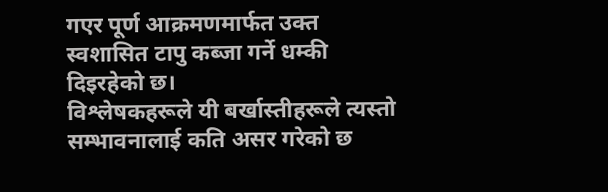गएर पूर्ण आक्रमणमार्फत उक्त स्वशासित टापु कब्जा गर्ने धम्की दिइरहेको छ।
विश्लेषकहरूले यी बर्खास्तीहरूले त्यस्तो सम्भावनालाई कति असर गरेको छ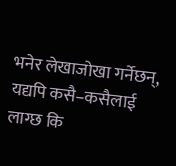भनेर लेखाजोखा गर्नेछन्, यद्यपि कसै–कसैलाई लाग्छ कि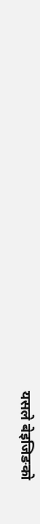यसले बेइजिङको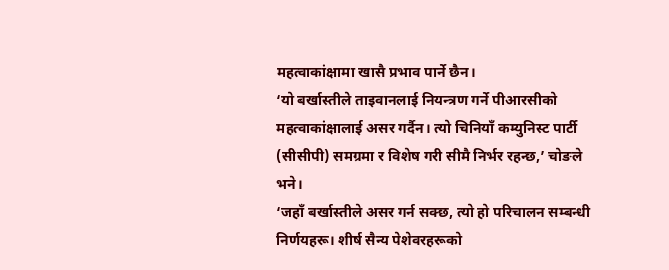महत्वाकांक्षामा खासै प्रभाव पार्ने छैन।
‘यो बर्खास्तीले ताइवानलाई नियन्त्रण गर्ने पीआरसीको महत्वाकांक्षालाई असर गर्दैन। त्यो चिनियाँ कम्युनिस्ट पार्टी (सीसीपी) समग्रमा र विशेष गरी सीमै निर्भर रहन्छ,’ चोङले भने।
‘जहाँ बर्खास्तीले असर गर्न सक्छ, त्यो हो परिचालन सम्बन्धी निर्णयहरू। शीर्ष सैन्य पेशेवरहरूको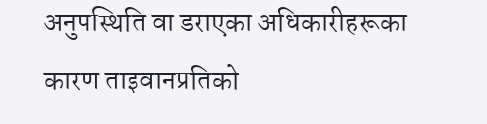अनुपस्थिति वा डराएका अधिकारीहरूका कारण ताइवानप्रतिको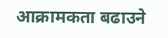आक्रामकता बढाउने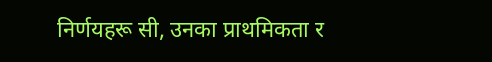निर्णयहरू सी, उनका प्राथमिकता र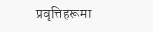प्रवृत्तिहरूमा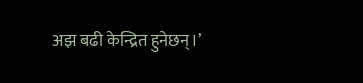अझ बढी केन्द्रित हुनेछन्।’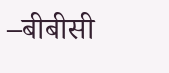–बीबीसी